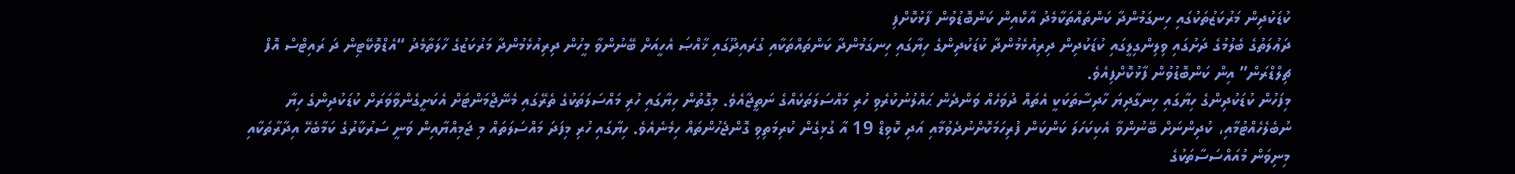ކުޑަކުދިން މަރުކަޒުތަކުގައި ހިނގަމުންދާ ކަންތައްތަކާމެދު އާކްއިން ކަންބޮޑުވުން ފާޅުކޮށްފި
ދަޢުލަތުގެ ބެލުމުގެ ދަށުގައި ވިލިންގިލީގައި ކުޑަކުދިން ދިރިއުޅެމުންދާ ކުޑަކުދިންގެ ހިޔާގައި ހިނގަމުންދާ ކަންތައްތަކާއި ގުރައިދޫގައި ޚާއްޞަ އެހީއަށް ބޭނުންވާ މީހުން ދިރިއުޅެމުންދާ މަރުކަޒުގެ ހާލަތާމެދު “އެޑްވޮކޭޓިން ދަ ރައިޓްސް އޮފް ޗިލްޑްރަން” އިން ކަންބޮޑުވުން ފާޅުކޮށްފިއެވެ.
މިފަހުން ކުޑަކުދިންގެ ހިޔާގައި ހިނގާދިޔަ ހާދިސާތަކަކީ އެތައް ދުވަހެއް ވަންދެން ޙައްލުނުކުރެވި ހުރި މައްސަލަތަކެއްގެ ނަތީޖާއެވެ. މިގޮތުން ހިޔާގައި ހުރި މައްސަލަތަކުގެ ތެރޭގައި މެނޭޖްމަންޓަށް އެކަށީގެންވާވަރަށް ކުޑަކުދިންގެ ހިޔާ ނުބެލެހެއްޓުމާއި، ކުދިންނަށް ބޭނުންވާ އެކިކަހަލަ ކަންކަން ފުރިހަމަކޮށްނުދެވުމާއި އަދި ކޮވިޑް 19 އާ ގުޅިގެން ކުރިމަތިވި ގޮންޖެހުންތައް ހިމެނެއެވެ. ހިޔާގައި ހުރި މިފަދަ މައްސަލަތައް މި ޖަމިއްޔާއިން ވަނީ ސަރުކާރުގެ ކަމާބެހޭ އިދާރާތަކާއި މިނިވަން މުއައްސަސާތަކުގެ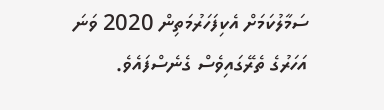ސަމާލުކަމަށް އެކިފަހަރުމަތިން 2020 ވަނަ އަހަރުގެ ތެރޭގައިވެސް ގެނެސްފައެވެ.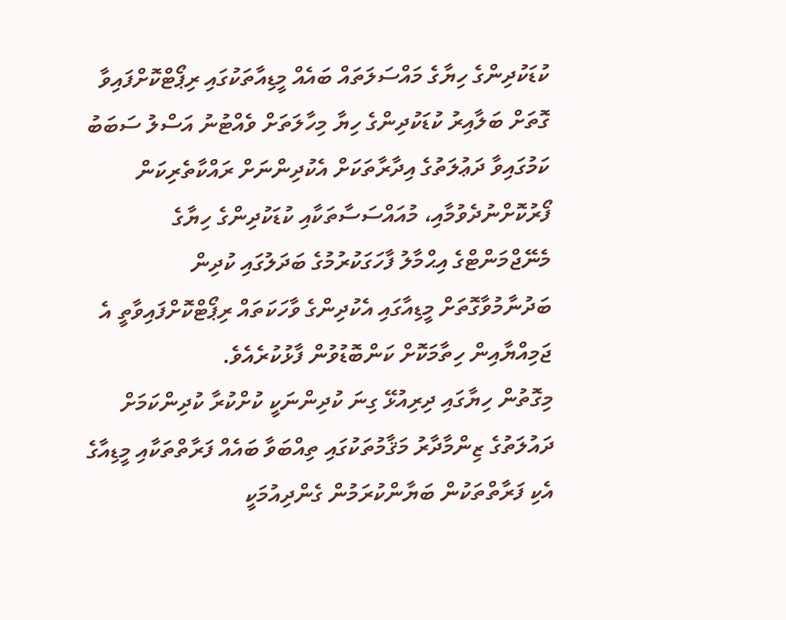ކުޑަކުދިންގެ ހިޔާގެ މައްސަލަތައް ބައެއް މީޑިއާތަކުގައި ރިޕޯޓްކޮށްފައިވާ ގޮތަށް ބަލާއިރު ކުޑަކުދިންގެ ހިޔާ މިހާލަތަށް ވެއްޓުނު އަސްލު ސަބަބު ކަމުގައިވާ ދަޢުލަތުގެ އިދާރާތަކަށް އެކުދިންނަށް ރައްކާތެރިކަން ފޯރުކޮށްނުދެވުމާއި، މުއައްސަސާތަކާއި ކުޑަކުދިންގެ ހިޔާގެ މެނޭޖްމަންޓްގެ އިޙްމާލު ފާހަގަކުރުމުގެ ބަދަލުގައި ކުދިން ބަދުނާމުވާގޮތަށް މީޑިއާގައި އެކުދިންގެ ވާހަކަތައް ރިޕޯޓްކޮށްފައިވާތީ އެ ޖަމިއްޔާއިން ހިތާމަކޮށް ކަންބޮޑުވުން ފާޅުކުރެއެވެ.
މިގޮތުން ހިޔާގައި ދިރިއުޅޭ ގިނަ ކުދިންނަކީ ކުށްކުރާ ކުދިންކަމަށް ދައުލަތުގެ ޒިންމާދާރު މަޤާމުތަކުގައި ތިއްބަވާ ބައެއް ފަރާތްތަކާއި މީޑިއާގެ އެކި ފަރާތްތަކުން ބަޔާންކުރަމުން ގެންދިއުމަކީ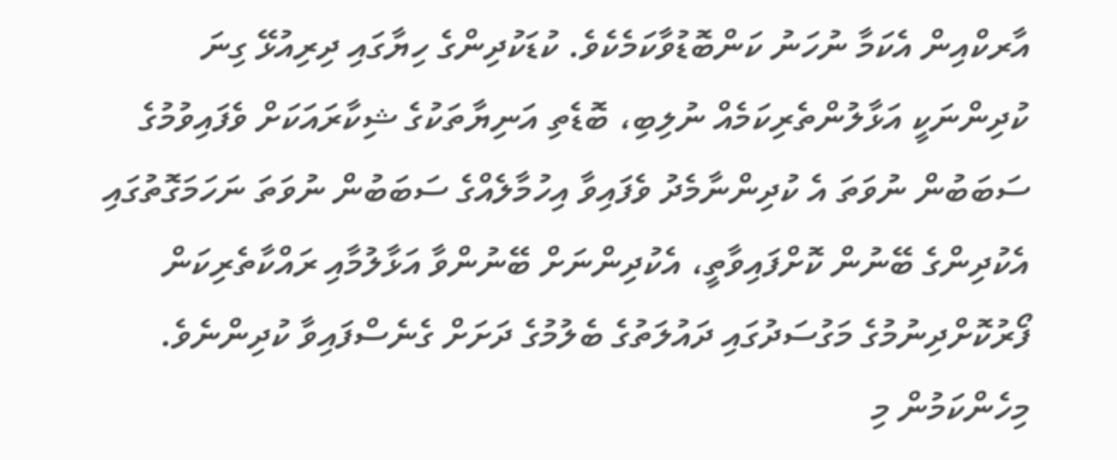އާރކްއިން އެކަމާ ނުހަނު ކަންބޮޑުވާކަމެކެވެ. ކުޑަކުދިންގެ ހިޔާގައި ދިރިއުޅޭ ގިނަ ކުދިންނަކީ އަޅާލުންތެރިކަމެއް ނުލިބި، ބޮޑެތި އަނިޔާތަކުގެ ޝިކާރައަކަށް ވެފައިވުމުގެ ސަބަބުން ނުވަތަ އެ ކުދިންނާމެދު ވެފައިވާ އިހުމާލެއްގެ ސަބަބުން ނުވަތަ ނަހަމަގޮތުގައި އެކުދިންގެ ބޭނުން ކޮށްފައިވާތީ، އެކުދިންނަށް ބޭނުންވާ އަޅާލުމާއި ރައްކާތެރިކަން ފޯރުކޮށްދިނުމުގެ މަގުސަދުގައި ދައުލަތުގެ ބެލުމުގެ ދަށަށް ގެނެސްފައިވާ ކުދިންނެވެ.
މިހެންކަމުން މި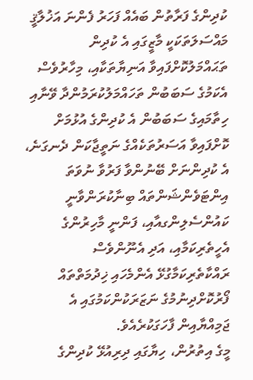ކުދިންގެ ފަރާތުން ބައެއް ފަހަރު ފެންނަ އަޚުލާޤީ މައްސަލަތަކަކީ މާޒީގައި އެ ކުދިން ތަޙައްމަލުކޮށްފައިވާ އަނިޔާތަކާއި، މިހާރުވެސް އެކަމުގެ ސަބަބުން ތަހައްމަލުކުރަމުންދާ ވޭނާއި ހިތާމައިގެ ސަބަބުން އެ ކުދިންގެ އުޅުމަށް ކޮށްފައިވާ އަސަރުތަކެއްގެ ނަތީޖާކަން ދެނގަނެ، އެ ކުދިންނަށް ބޭނުންވާ ފަރުވާ ނުވަތަ އިންޓަވެންޝަންތައް ބިނާކުރަންވާނީ ކައުންސެލިންގއާއި، ފަންނީ މާހިރުންގެ އެހީތެރިކަމާއި، އަދި އެނޫންވެސް ރައްކާތެރިކަމާގުޅޭ އެންމެހައި ޚިދުމަތްތައް ފޯރުކޮށްދިނުމުގެ ނަޒަރަކުންކަމުގައި އެ ޖަމިއްޔާއިން ފާހަގަކުރެއެވެ.
މީގެ އިތުރުން، ހިޔާގައި ދިރިއުޅޭ ކުދިންގެ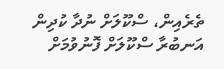ތެރެއިން، ސްކޫލަށް ނުދާ ކުދިން އަނބުރާ ސްކޫލަށް ފޮނުވުމަށް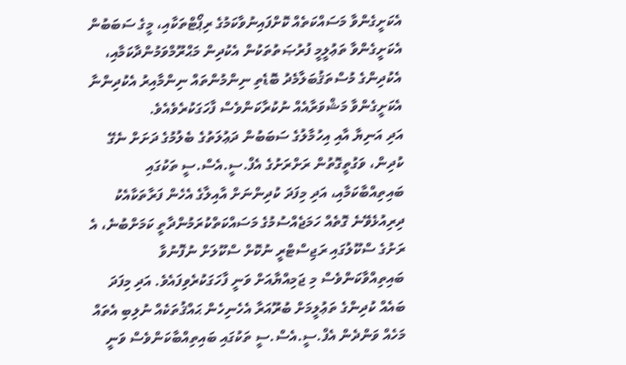އެކަށީގެންވާ މަސައްކަތެއް ކޮށްފައިނުވާކަމުގެ ރިޕޯޓްތަކާއި، މީގެ ސަބަބުން އެކަށީގެންވާ ތަޢުލީމީ ފުރުޞަތުތަކުން އެކުދިން މަޙްރޫމްވަމުންދާކަމާއި، އެކުދިންގެ މުސްތަޤުބަލާމެދު ބޮޑެތި ނިންމުންތައް ނިންމާއިރު އެކުދިންނާ އެކަށީގެންވާ މަޝްވަރާއެއް ނުކުރާކަންވެސް ފާހަގަކުރެވެއެވެ.
އަދި އަނިޔާ އާއި އިހުމާލުގެ ސަބަބުން ދަޢުލަތުގެ ބެލުމުގެ ދަށަށް ނެގޭ ކުދިން، ވަގުތީގޮތުން ރަށްރަށުގެ އެފް.ސީ.އެސް.ސީ ތަކުގައި ބައިތިއްބާކަމާއި، އަދި މިފަދަ ކުދިންނަށް އާއިލާގެ އެހެން ފަރާތަކާއެކު ދިރިއުޅެވޭނެ ގޮތެއް ހަމަޖެއްސުމުގެ މަސައްކަތްކުރަމުންދާތީ ކަމަށްބުނެ، އެ ރަށުގެ ސްކޫލުގައި ރަޖިސްޓްރީ ނުކޮށް ސްކޫލަށް ނުފޮނުވާ ބައިތިއްވާކަންވެސް މި ޖަމިއްޔާއަށް ވަނީ ފާހަގަކުރެވިފައެވެ. އަދި މިފަދަ ބައެއް ކުދިންގެ ތަޢުލީމަށް ބުރޫއަރާ އެހެނިހެން ޙައްޤުތަކެއް ނުލިބި އެތައް މަހެއް ވަންދެން އެފް.ސީ.އެސް.ސީ ތަކުގައި ބައިތިއްބާކަންވެސް ވަނީ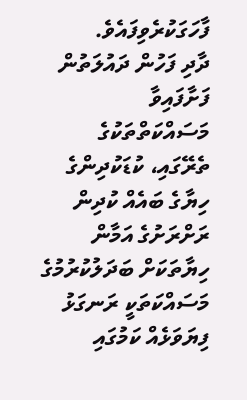ފާހަގަކުރެވިފައެވެ.
ދާދި ފަހުން ދައުލަތުން ފަށާފައިވާ މަސައްކަތްތަކުގެ ތެރޭގައި، ކުޑަކުދިންގެ ހިޔާގެ ބައެއް ކުދިން ރަށްރަށުގެ އަމާން ހިޔާތަކަށް ބަދަލުކުރުމުގެ މަސައްކަތަކީ ރަނގަޅު ފިޔަވަޅެއް ކަމުގައި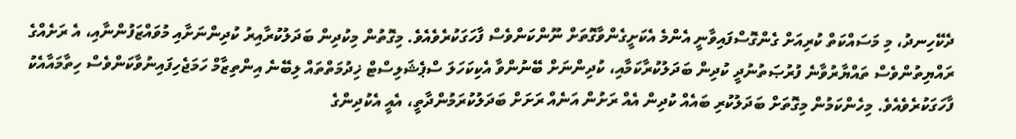ދެކޭހިނދު، މި މަސައްކަތް ކުރިއަށް ގެންގޮސްފައިވާނީ އެންމެ އެކަށީގެންވާގޮތަށް ނޫންކަންވެސް ފާހަގަކުރެވެއެވެ. މިގޮތުން މިކުދިން ބަދަލުކުރާއިރު ކުދިންނަށާއި މުވައްޒަފުންނާއި، އެ ރަށެއްގެ ރައްޔިތުންވެސް ތައްޔާރުވާނެ ފުރުޞަތުނުދީ ކުދިން ބަދަލުކުރާކަމާއި، ކުދިންނަށް ބޭނުންވާ އެކިކަހަލަ ސްޕެޝަލިސްޓް ޚިދުމަތްތައް ލިބޭނެ އިންތިޒާމް ހަމަޖެހިފައިނުވާކަންވެސް ހިތާމައާއެކު ފާހަގަކުރެވެއެވެ. މިހެންކަމުން މިގޮތަށް ބަދަލުކުރި ބައެއް ކުދިން އެއް ރަށުން އަނެއް ރަށަށް ބަދަލުކުރަމުންދާތީ، އެއީ އެކުދިންގެ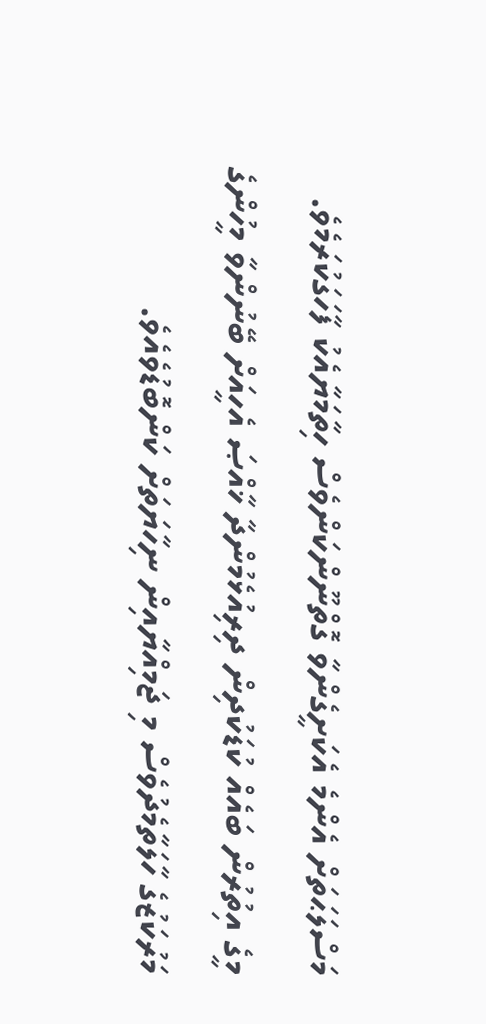މަސްލަޙަތަށް އެންމެ އެކަށީގެންވާ ގޮތްނޫންކަންވެސް ހިތާމަޔާއެކު ފާހަގަކުރަމެވެ.
މީގެ އިތުރުން ބައެއް ކުޑަކުދިން ދިރިއުޅެމުންދާ ޚާއްޞަ އެހީއަށް ބޭނުންވާ މީހުންގެ މަރުކަޒުގެ ހާލަތާމެދުވެސް މި ޖަމިއްޔާއިން ނިހާޔަތަށް ކަންބޮޑުވެއެވެ.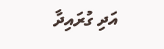އަދި ގުރައިދާ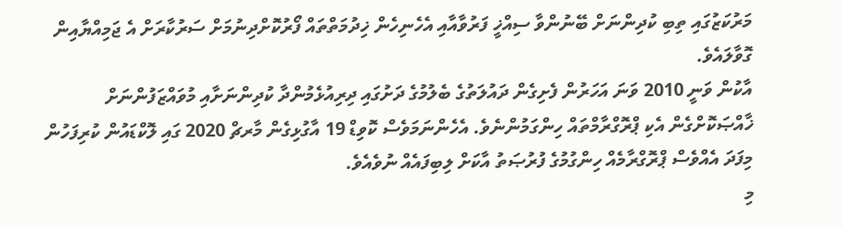މަރުކަޒުގައި ތިބި ކުދިންނަށް ބޭނުންވާ ސިއްޚީ ފަރުވާއާއި އެހެނިހެން ޚިދުމަތްތައް ފޯރުކޮށްދިނުމަށް ސަރުކާރަށް އެ ޖަމިއްޔާއިން ގޮވާލައެވެ.
އާކުން ވަނީ 2010 ވަނަ އަހަރުން ފެށިގެން ދައުލަތުގެ ބެލުމުގެ ދަށުގައި ދިރިއުޅެމުންދާ ކުދިންނަށާއި މުވައްޒަފުންނަށް ޚާއްޞަކޮށްގެން އެކި ޕްރޮގްރާމްތައް ހިންގަމުންނެވެ. އެހެންނަމަވެސް ކޮވިޑް 19 އާގުޅިގެން މާރޗް 2020 ގައި ލޮކްޑައުން ކުރިފަހުން މިފަދަ އެއްވެސް ޕްރޮގްރާމެއް ހިންގުމުގެ ފުރުޞަތު އާކަށް ލިބިފައެއް ނުވެއެވެ.
މި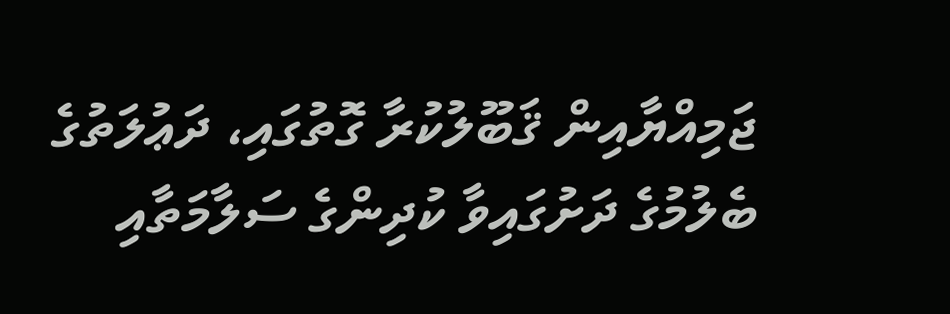ޖަމިއްޔާއިން ޤަބޫލުކުރާ ގޮތުގައި، ދަޢުލަތުގެ ބެލުމުގެ ދަށުގައިވާ ކުދިންގެ ސަލާމަތާއި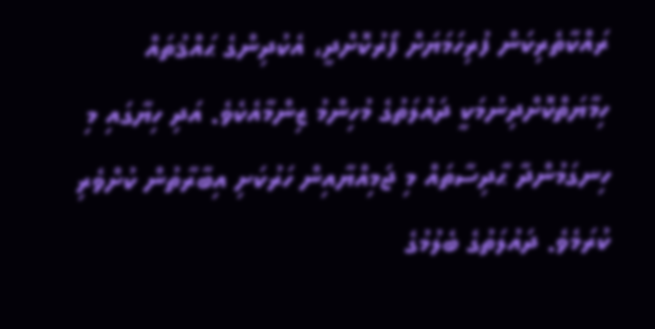ރައްކާތެރިކަން ފުރިހަމަޔަށް ފޯރުކޮށްދީ، އެކުދިންގެ ޙައްޤުތައް ހިމާޔަތްކޮށްދިނުމަކީ ދައުލަތުގެ މުހިންމު ޒިންމާއެކެވެ. އަދި ހިޔާގައި މި ހިނގަމުންދާ ޙާދިސާތައް މި ޖަމިއްޔާއިން ހަރުކަށި އިބާރާތުން ކުށްވެރި ކުރަމެވެ. ދައުލަތުގެ ބެލުމުގެ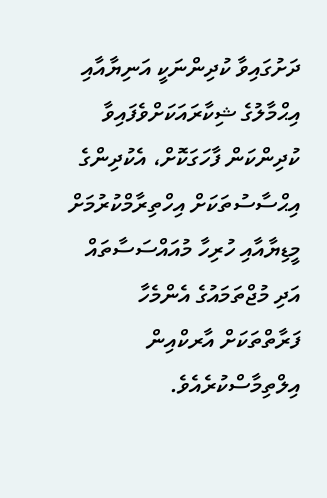ދަށުގައިވާ ކުދިންނަކީ އަނިޔާއާއި އިޙްމާލުގެ ޝިކާރައަކަށްވެފައިވާ ކުދިންކަން ފާހަގަކޮށް، އެކުދިންގެ އިޙްސާސުތަކަށް އިހްތިރާމްކުރުމަށް މީޑިޔާއާއި ހުރިހާ މުއައްސަސާތައް އަދި މުޖްތަމައުގެ އެންމެހާ ފަރާތްތަކަށް އާރކްއިން އިލްތިމާސްކުރެއެވެ.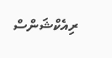ރިއެކްޝަންސް